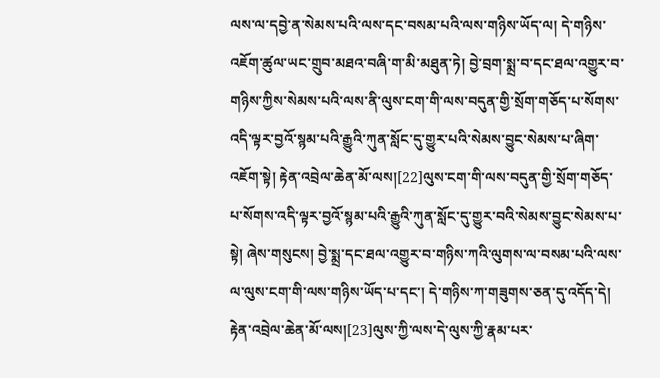ལས་ལ་དབྱེ་ན་སེམས་པའི་ལས་དང་བསམ་པའི་ལས་གཉིས་ཡོད་ལ། དེ་གཉིས་འཇོག་ཚུལ་ཡང་གྲུབ་མཐའ་བཞི་ག་མི་མཐུན་ཏེ། བྱེ་བྲག་སྨྲ་བ་དང་ཐལ་འགྱུར་བ་གཉིས་ཀྱིས་སེམས་པའི་ལས་ནི་ལུས་ངག་གི་ལས་བདུན་གྱི་སྲོག་གཅོད་པ་སོགས་འདི་ལྟར་བྱའོ་སྙམ་པའི་རྒྱུའི་ཀུན་སློང་དུ་གྱུར་པའི་སེམས་བྱུང་སེམས་པ་ཞིག་འཇོག་སྟེ། རྟེན་འབྲེལ་ཆེན་མོ་ལས།[22]ལུས་ངག་གི་ལས་བདུན་གྱི་སྲོག་གཅོད་པ་སོགས་འདི་ལྟར་བྱའོ་སྙམ་པའི་རྒྱུའི་ཀུན་སློང་དུ་གྱུར་བའི་སེམས་བྱུང་སེམས་པ་སྟེ། ཞེས་གསུངས། བྱེ་སྨྲ་དང་ཐལ་འགྱུར་བ་གཉིས་ཀའི་ལུགས་ལ་བསམ་པའི་ལས་ལ་ལུས་ངག་གི་ལས་གཉིས་ཡོད་པ་དང་། དེ་གཉིས་ཀ་གཟུགས་ཅན་དུ་འདོད་དེ། རྟེན་འབྲེལ་ཆེན་མོ་ལས།[23]ལུས་ཀྱི་ལས་དེ་ལུས་ཀྱི་རྣམ་པར་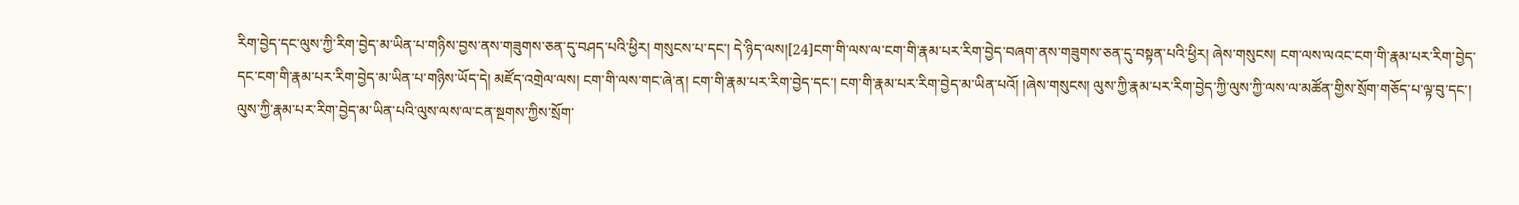རིག་བྱེད་དང་ལུས་ཀྱི་རིག་བྱེད་མ་ཡིན་པ་གཉིས་བྱས་ནས་གཟུགས་ཅན་དུ་བཤད་པའི་ཕྱིར། གསུངས་པ་དང་། དེ་ཉིད་ལས།[24]ངག་གི་ལས་ལ་ངག་གི་རྣམ་པར་རིག་བྱེད་བཞག་ནས་གཟུགས་ཅན་དུ་བསྟན་པའི་ཕྱིར། ཞེས་གསུངས། ངག་ལས་ལའང་ངག་གི་རྣམ་པར་རིག་བྱེད་དང་ངག་གི་རྣམ་པར་རིག་བྱེད་མ་ཡིན་པ་གཉིས་ཡོད་དེ། མཛོད་འགྲེལ་ལས། ངག་གི་ལས་གང་ཞེ་ན། ངག་གི་རྣམ་པར་རིག་བྱེད་དང་། ངག་གི་རྣམ་པར་རིག་བྱེད་མ་ཡིན་པའོ། །ཞེས་གསུངས། ལུས་ཀྱི་རྣམ་པར་རིག་བྱེད་ཀྱི་ལུས་ཀྱི་ལས་ལ་མཚོན་གྱིས་སྲོག་གཅོད་པ་ལྟ་བུ་དང་། ལུས་ཀྱི་རྣམ་པར་རིག་བྱེད་མ་ཡིན་པའི་ལུས་ལས་ལ་ངན་སྔགས་ཀྱིས་སྲོག་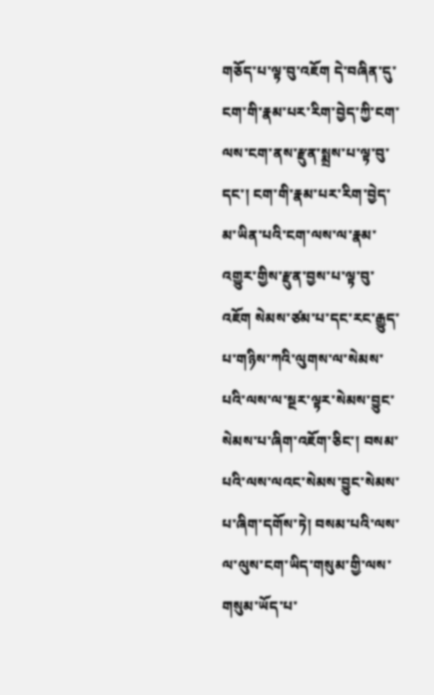གཅོད་པ་ལྟ་བུ་འཇོག དེ་བཞིན་དུ་ངག་གི་རྣམ་པར་རིག་བྱེད་ཀྱི་ངག་ལས་ངག་ནས་རྫུན་སྨྲས་པ་ལྟ་བུ་དང་། ངག་གི་རྣམ་པར་རིག་བྱེད་མ་ཡིན་པའི་ངག་ལས་ལ་རྣམ་འགྱུར་གྱིས་རྫུན་བྱས་པ་ལྟ་བུ་འཇོག སེམས་ཙམ་པ་དང་རང་རྒྱུད་པ་གཉིས་ཀའི་ལུགས་ལ་སེམས་པའི་ལས་ལ་སྔར་ལྟར་སེམས་བྱུང་སེམས་པ་ཞིག་འཇོག་ཅིང་། བསམ་པའི་ལས་ལའང་སེམས་བྱུང་སེམས་པ་ཞིག་དགོས་ཏེ། བསམ་པའི་ལས་ལ་ལུས་ངག་ཡིད་གསུམ་གྱི་ལས་གསུམ་ཡོད་པ་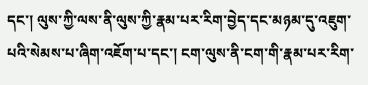དང་། ལུས་ཀྱི་ལས་ནི་ལུས་ཀྱི་རྣམ་པར་རིག་བྱེད་དང་མཉམ་དུ་འཇུག་པའི་སེམས་པ་ཞིག་འཇོག་པ་དང་། ངག་ལུས་ནི་ངག་གི་རྣམ་པར་རིག་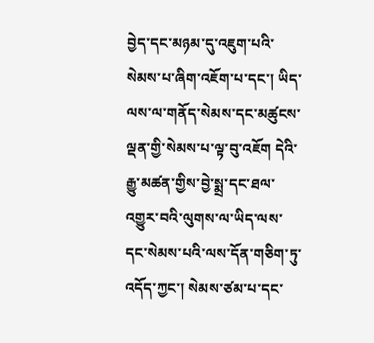བྱེད་དང་མཉམ་དུ་འཇུག་པའི་སེམས་པ་ཞིག་འཇོག་པ་དང་། ཡིད་ལས་ལ་གནོད་སེམས་དང་མཚུངས་ལྡན་གྱི་སེམས་པ་ལྟ་བུ་འཇོག དེའི་རྒྱུ་མཚན་གྱིས་བྱེ་སྨྲ་དང་ཐལ་འགྱུར་བའི་ལུགས་ལ་ཡིད་ལས་དང་སེམས་པའི་ལས་དོན་གཅིག་ཏུ་འདོད་ཀྱང་། སེམས་ཙམ་པ་དང་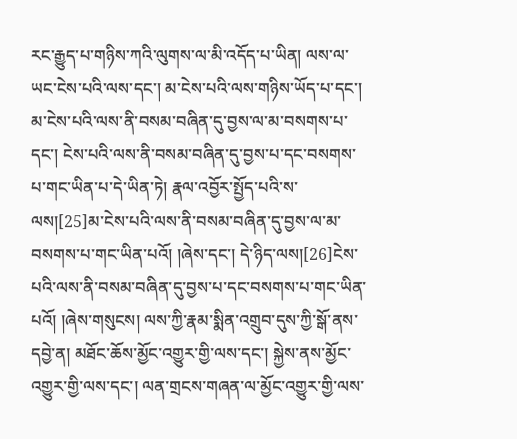རང་རྒྱུད་པ་གཉིས་ཀའི་ལུགས་ལ་མི་འདོད་པ་ཡིན། ལས་ལ་ཡང་ངེས་པའི་ལས་དང་། མ་ངེས་པའི་ལས་གཉིས་ཡོད་པ་དང་། མ་ངེས་པའི་ལས་ནི་བསམ་བཞིན་དུ་བྱས་ལ་མ་བསགས་པ་དང་། ངེས་པའི་ལས་ནི་བསམ་བཞིན་དུ་བྱས་པ་དང་བསགས་པ་གང་ཡིན་པ་དེ་ཡིན་ཏེ། རྣལ་འབྱོར་སྤྱོད་པའི་ས་ལས།[25]མ་ངེས་པའི་ལས་ནི་བསམ་བཞིན་དུ་བྱས་ལ་མ་བསགས་པ་གང་ཡིན་པའོ། །ཞེས་དང་། དེ་ཉིད་ལས།[26]ངེས་པའི་ལས་ནི་བསམ་བཞིན་དུ་བྱས་པ་དང་བསགས་པ་གང་ཡིན་པའོ། །ཞེས་གསུངས། ལས་ཀྱི་རྣམ་སྨིན་འགྲུབ་དུས་ཀྱི་སྒོ་ནས་དབྱེ་ན། མཐོང་ཆོས་མྱོང་འགྱུར་གྱི་ལས་དང་། སྐྱེས་ནས་མྱོང་འགྱུར་གྱི་ལས་དང་། ལན་གྲངས་གཞན་ལ་མྱོང་འགྱུར་གྱི་ལས་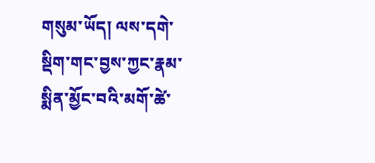གསུམ་ཡོད། ལས་དགེ་སྡིག་གང་བྱས་ཀྱང་རྣམ་སྨིན་མྱོང་བའི་མགོ་ཚེ་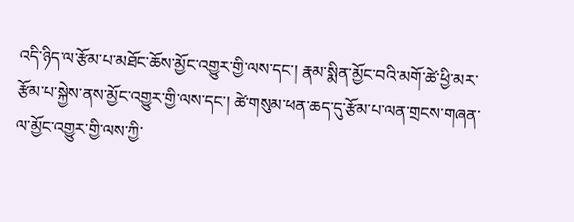འདི་ཉིད་ལ་རྩོམ་པ་མཐོང་ཆོས་མྱོང་འགྱུར་གྱི་ལས་དང་། རྣམ་སྨིན་མྱོང་བའི་མགོ་ཚེ་ཕྱི་མར་རྩོམ་པ་སྐྱེས་ནས་མྱོང་འགྱུར་གྱི་ལས་དང་། ཚེ་གསུམ་ཕན་ཆད་དུ་རྩོམ་པ་ལན་གྲངས་གཞན་ལ་མྱོང་འགྱུར་གྱི་ལས་ཀྱི་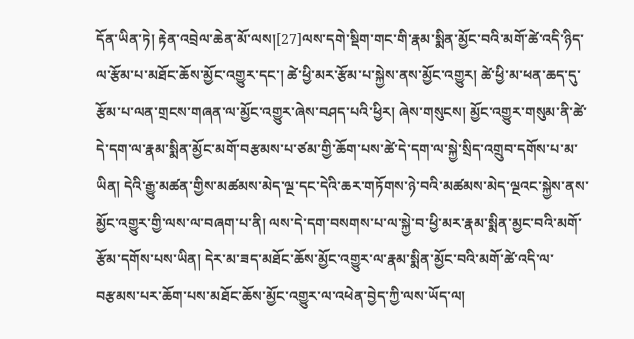དོན་ཡིན་ཏེ། རྟེན་འབྲེལ་ཆེན་མོ་ལས།[27]ལས་དགེ་སྡིག་གང་གི་རྣམ་སྨིན་མྱོང་བའི་མགོ་ཚེ་འདི་ཉིད་ལ་རྩོམ་པ་མཐོང་ཆོས་མྱོང་འགྱུར་དང་། ཚེ་ཕྱི་མར་རྩོམ་པ་སྐྱེས་ནས་མྱོང་འགྱུར། ཚེ་ཕྱི་མ་ཕན་ཆད་དུ་རྩོམ་པ་ལན་གྲངས་གཞན་ལ་མྱོང་འགྱུར་ཞེས་བཤད་པའི་ཕྱིར། ཞེས་གསུངས། མྱོང་འགྱུར་གསུམ་ནི་ཚེ་དེ་དག་ལ་རྣམ་སྨིན་མྱོང་མགོ་བརྩམས་པ་ཙམ་གྱི་ཆོག་པས་ཚེ་དེ་དག་ལ་སྐྱེ་སྲིད་འགྲུབ་དགོས་པ་མ་ཡིན། དེའི་རྒྱུ་མཚན་གྱིས་མཚམས་མེད་ལྔ་དང་དེའི་ཆར་གཏོགས་ཉེ་བའི་མཚམས་མེད་ལྔའང་སྐྱེས་ནས་མྱོང་འགྱུར་གྱི་ལས་ལ་བཞག་པ་ནི། ལས་དེ་དག་བསགས་པ་ལ་སྐྱེ་བ་ཕྱི་མར་རྣམ་སྨིན་མྱང་བའི་མགོ་རྩོམ་དགོས་པས་ཡིན། དེར་མ་ཟད་མཐོང་ཆོས་མྱོང་འགྱུར་ལ་རྣམ་སྨིན་མྱོང་བའི་མགོ་ཚེ་འདི་ལ་བརྩམས་པར་ཆོག་པས་མཐོང་ཆོས་མྱོང་འགྱུར་ལ་འཕེན་བྱེད་ཀྱི་ལས་ཡོད་ལ།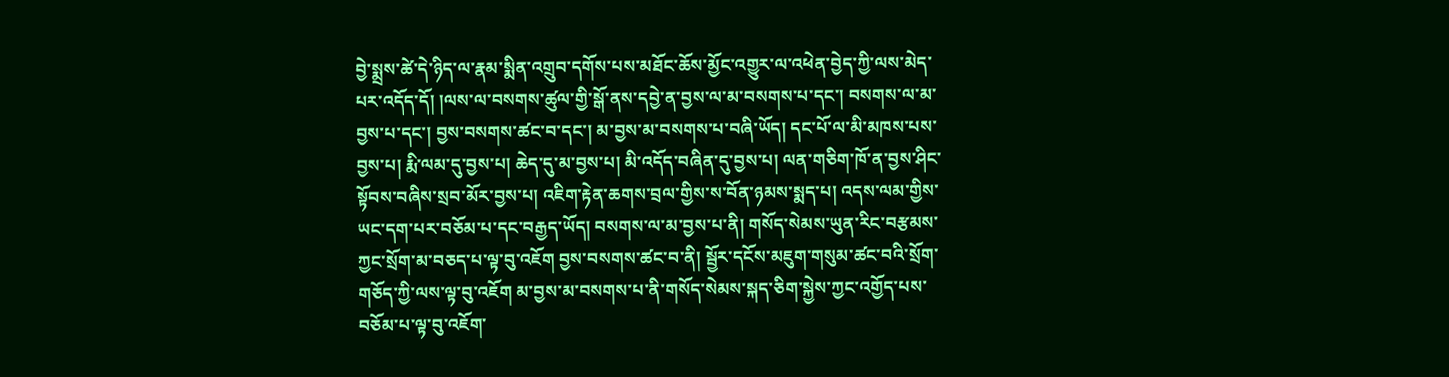བྱེ་སྨྲས་ཚེ་དེ་ཉིད་ལ་རྣམ་སྨིན་འགྲུབ་དགོས་པས་མཐོང་ཆོས་མྱོང་འགྱུར་ལ་འཕེན་བྱེད་ཀྱི་ལས་མེད་པར་འདོད་དོ། །ལས་ལ་བསགས་ཚུལ་གྱི་སྒོ་ནས་དབྱེ་ན་བྱས་ལ་མ་བསགས་པ་དང་། བསགས་ལ་མ་བྱས་པ་དང་། བྱས་བསགས་ཚང་བ་དང་། མ་བྱས་མ་བསགས་པ་བཞི་ཡོད། དང་པོ་ལ་མི་མཁས་པས་བྱས་པ། རྨི་ལམ་དུ་བྱས་པ། ཆེད་དུ་མ་བྱས་པ། མི་འདོད་བཞིན་དུ་བྱས་པ། ལན་གཅིག་ཁོ་ན་བྱས་ཤིང་སྟོབས་བཞིས་སྲབ་མོར་བྱས་པ། འཇིག་རྟེན་ཆགས་བྲལ་གྱིས་ས་བོན་ཉམས་སྨད་པ། འདས་ལམ་གྱིས་ཡང་དག་པར་བཅོམ་པ་དང་བརྒྱད་ཡོད། བསགས་ལ་མ་བྱས་པ་ནི། གསོད་སེམས་ཡུན་རིང་བརྩམས་ཀྱང་སྲོག་མ་བཅད་པ་ལྟ་བུ་འཇོག བྱས་བསགས་ཚང་བ་ནི། སྦྱོར་དངོས་མཇུག་གསུམ་ཚང་བའི་སྲོག་གཅོད་ཀྱི་ལས་ལྟ་བུ་འཇོག མ་བྱས་མ་བསགས་པ་ནི་གསོད་སེམས་སྐད་ཅིག་སྐྱེས་ཀྱང་འགྱོད་པས་བཅོམ་པ་ལྟ་བུ་འཇོག་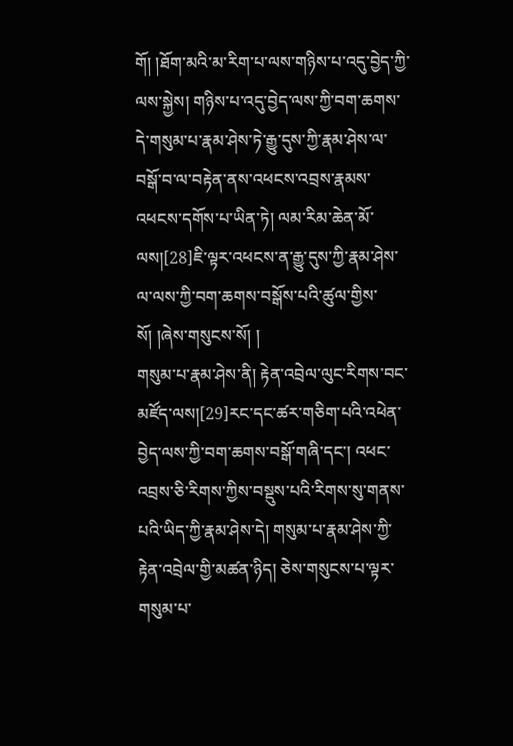གོ། །ཐོག་མའི་མ་རིག་པ་ལས་གཉིས་པ་འདུ་བྱེད་ཀྱི་ལས་སྐྱེས། གཉིས་པ་འདུ་བྱེད་ལས་ཀྱི་བག་ཆགས་དེ་གསུམ་པ་རྣམ་ཤེས་ཏེ་རྒྱུ་དུས་ཀྱི་རྣམ་ཤེས་ལ་བསྒོ་བ་ལ་བརྟེན་ནས་འཕངས་འབྲས་རྣམས་འཕངས་དགོས་པ་ཡིན་ཏེ། ལམ་རིམ་ཆེན་མོ་ལས།[28]ཇི་ལྟར་འཕངས་ན་རྒྱུ་དུས་ཀྱི་རྣམ་ཤེས་ལ་ལས་ཀྱི་བག་ཆགས་བསྒོས་པའི་ཚུལ་གྱིས་སོ། །ཞེས་གསུངས་སོ། །
གསུམ་པ་རྣམ་ཤེས་ནི། རྟེན་འབྲེལ་ལུང་རིགས་བང་མཛོད་ལས།[29]རང་དང་ཚར་གཅིག་པའི་འཕེན་བྱེད་ལས་ཀྱི་བག་ཆགས་བསྒོ་གཞི་དང་། འཕང་འབྲས་ཅི་རིགས་ཀྱིས་བསྡུས་པའི་རིགས་སུ་གནས་པའི་ཡིད་ཀྱི་རྣམ་ཤེས་དེ། གསུམ་པ་རྣམ་ཤེས་ཀྱི་རྟེན་འབྲེལ་གྱི་མཚན་ཉིད། ཅེས་གསུངས་པ་ལྟར་གསུམ་པ་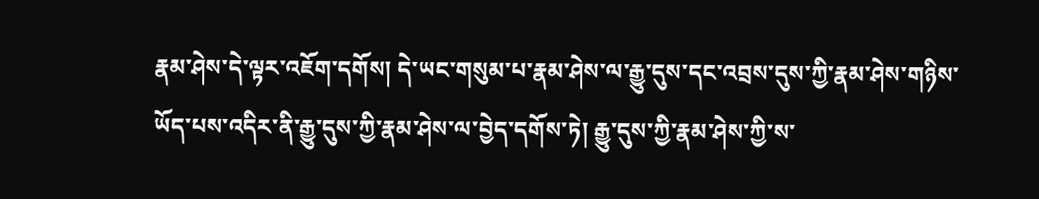རྣམ་ཤེས་དེ་ལྟར་འཇོག་དགོས། དེ་ཡང་གསུམ་པ་རྣམ་ཤེས་ལ་རྒྱུ་དུས་དང་འབྲས་དུས་ཀྱི་རྣམ་ཤེས་གཉིས་ཡོད་པས་འདིར་ནི་རྒྱུ་དུས་ཀྱི་རྣམ་ཤེས་ལ་བྱེད་དགོས་ཏེ། རྒྱུ་དུས་ཀྱི་རྣམ་ཤེས་ཀྱི་ས་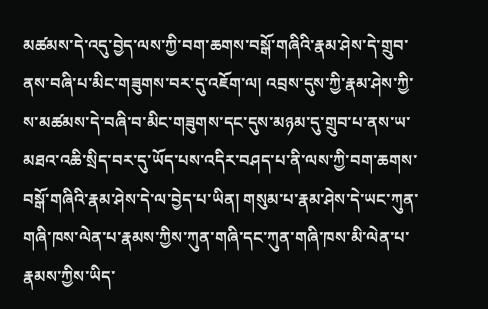མཚམས་དེ་འདུ་བྱེད་ལས་ཀྱི་བག་ཆགས་བསྒོ་གཞིའི་རྣམ་ཤེས་དེ་གྲུབ་ནས་བཞི་པ་མིང་གཟུགས་བར་དུ་འཇོག་ལ། འབྲས་དུས་ཀྱི་རྣམ་ཤེས་ཀྱི་ས་མཚམས་དེ་བཞི་བ་མིང་གཟུགས་དང་དུས་མཉམ་དུ་གྲུབ་པ་ནས་ཡ་མཐའ་འཆི་སྲིད་བར་དུ་ཡོད་པས་འདིར་བཤད་པ་ནི་ལས་ཀྱི་བག་ཆགས་བསྒོ་གཞིའི་རྣམ་ཤེས་དེ་ལ་བྱེད་པ་ཡིན། གསུམ་པ་རྣམ་ཤེས་དེ་ཡང་ཀུན་གཞི་ཁས་ལེན་པ་རྣམས་ཀྱིས་ཀུན་གཞི་དང་ཀུན་གཞི་ཁས་མི་ལེན་པ་རྣམས་ཀྱིས་ཡིད་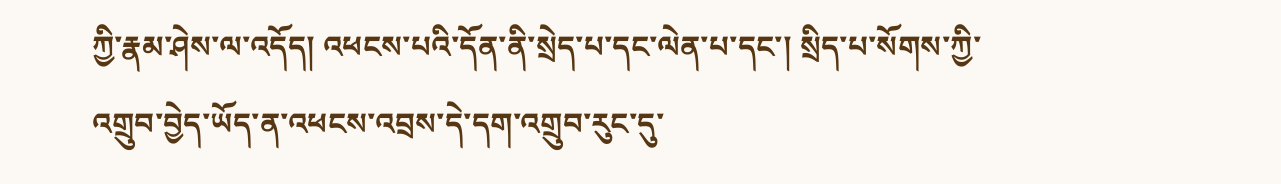ཀྱི་རྣམ་ཤེས་ལ་འདོད། འཕངས་པའི་དོན་ནི་སྲེད་པ་དང་ལེན་པ་དང་། སྲིད་པ་སོགས་ཀྱི་འགྲུབ་བྱེད་ཡོད་ན་འཕངས་འབྲས་དེ་དག་འགྲུབ་རུང་དུ་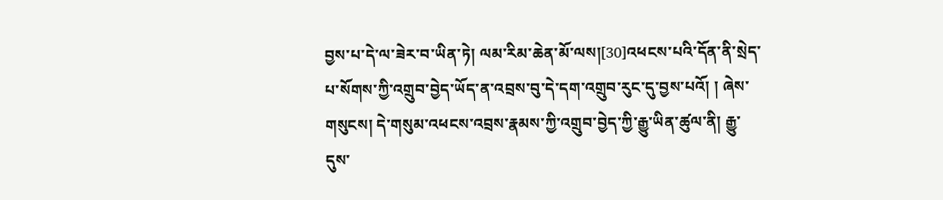བྱས་པ་དེ་ལ་ཟེར་བ་ཡིན་ཏེ། ལམ་རིམ་ཆེན་མོ་ལས།[30]འཕངས་པའི་དོན་ནི་སྲེད་པ་སོགས་ཀྱི་འགྲུབ་བྱེད་ཡོད་ན་འབྲས་བུ་དེ་དག་འགྲུབ་རུང་དུ་བྱས་པའོ། ། ཞེས་གསུངས། དེ་གསུམ་འཕངས་འབྲས་རྣམས་ཀྱི་འགྲུབ་བྱེད་ཀྱི་རྒྱུ་ཡིན་ཚུལ་ནི། རྒྱུ་དུས་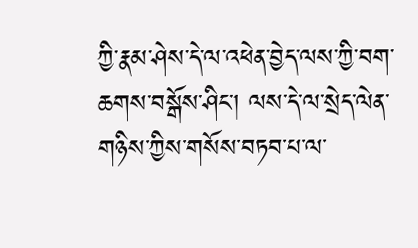ཀྱི་རྣམ་ཤེས་དེ་ལ་འཕེན་བྱེད་ལས་ཀྱི་བག་ཆགས་བསྒོས་ཤིང་། ལས་དེ་ལ་སྲེད་ལེན་གཉིས་ཀྱིས་གསོས་བཏབ་པ་ལ་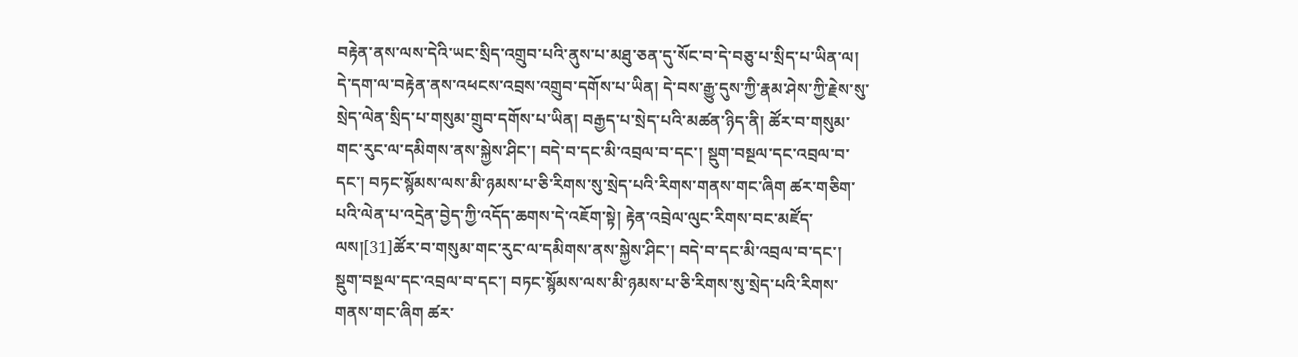བརྟེན་ནས་ལས་དེའི་ཡང་སྲིད་འགྲུབ་པའི་ནུས་པ་མཐུ་ཅན་དུ་སོང་བ་དེ་བཅུ་པ་སྲིད་པ་ཡིན་ལ། དེ་དག་ལ་བརྟེན་ནས་འཕངས་འབྲས་འགྲུབ་དགོས་པ་ཡིན། དེ་བས་རྒྱུ་དུས་ཀྱི་རྣམ་ཤེས་ཀྱི་རྗེས་སུ་སྲེད་ལེན་སྲིད་པ་གསུམ་གྲུབ་དགོས་པ་ཡིན། བརྒྱད་པ་སྲེད་པའི་མཚན་ཉིད་ནི། ཚོར་བ་གསུམ་གང་རུང་ལ་དམིགས་ནས་སྐྱེས་ཤིང་། བདེ་བ་དང་མི་འབྲལ་བ་དང་། སྡུག་བསྔལ་དང་འབྲལ་བ་དང་། བཏང་སྙོམས་ལས་མི་ཉམས་པ་ཅི་རིགས་སུ་སྲེད་པའི་རིགས་གནས་གང་ཞིག ཚར་གཅིག་པའི་ལེན་པ་འདྲེན་བྱེད་ཀྱི་འདོད་ཆགས་དེ་འཇོག་སྟེ། རྟེན་འབྲེལ་ལུང་རིགས་བང་མཛོད་ལས།[31]ཚོར་བ་གསུམ་གང་རུང་ལ་དམིགས་ནས་སྐྱེས་ཤིང་། བདེ་བ་དང་མི་འབྲལ་བ་དང་། སྡུག་བསྔལ་དང་འབྲལ་བ་དང་། བཏང་སྙོམས་ལས་མི་ཉམས་པ་ཅི་རིགས་སུ་སྲེད་པའི་རིགས་གནས་གང་ཞིག ཚར་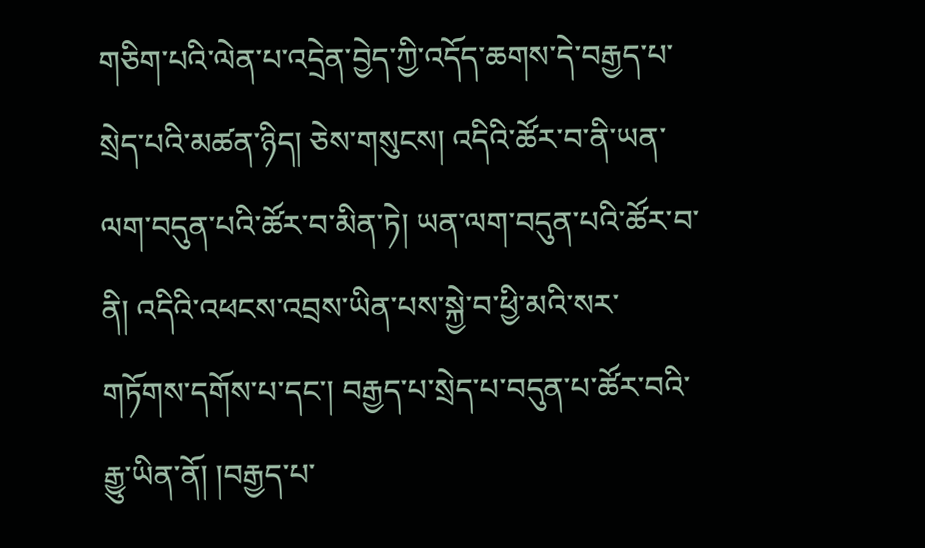གཅིག་པའི་ལེན་པ་འདྲེན་བྱེད་ཀྱི་འདོད་ཆགས་དེ་བརྒྱད་པ་སྲེད་པའི་མཚན་ཉིད། ཅེས་གསུངས། འདིའི་ཚོར་བ་ནི་ཡན་ལག་བདུན་པའི་ཚོར་བ་མིན་ཏེ། ཡན་ལག་བདུན་པའི་ཚོར་བ་ནི། འདིའི་འཕངས་འབྲས་ཡིན་པས་སྐྱེ་བ་ཕྱི་མའི་སར་གཏོགས་དགོས་པ་དང་། བརྒྱད་པ་སྲེད་པ་བདུན་པ་ཚོར་བའི་རྒྱུ་ཡིན་ནོ། །བརྒྱད་པ་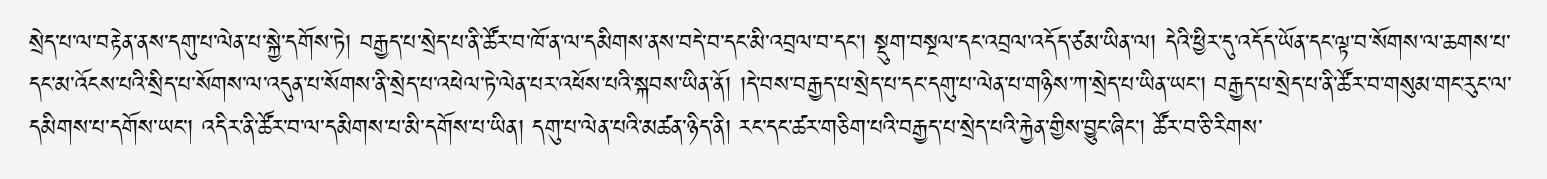སྲེད་པ་ལ་བརྟེན་ནས་དགུ་པ་ལེན་པ་སྐྱེ་དགོས་ཏེ། བརྒྱད་པ་སྲེད་པ་ནི་ཚོར་བ་ཁོ་ན་ལ་དམིགས་ནས་བདེ་བ་དང་མི་འབྲལ་བ་དང་། སྡུག་བསྔལ་དང་འབྲལ་འདོད་ཙམ་ཡིན་ལ། དེའི་ཕྱིར་དུ་འདོད་ཡོན་དང་ལྟ་བ་སོགས་ལ་ཆགས་པ་དང་མ་འོངས་པའི་སྲིད་པ་སོགས་ལ་འདུན་པ་སོགས་ནི་སྲེད་པ་འཕེལ་ཏེ་ལེན་པར་འཕོས་པའི་སྐབས་ཡིན་ནོ། །དེ་བས་བརྒྱད་པ་སྲེད་པ་དང་དགུ་པ་ལེན་པ་གཉིས་ཀ་སྲེད་པ་ཡིན་ཡང་། བརྒྱད་པ་སྲེད་པ་ནི་ཚོར་བ་གསུམ་གང་རུང་ལ་དམིགས་པ་དགོས་ཡང་། འདིར་ནི་ཚོར་བ་ལ་དམིགས་པ་མི་དགོས་པ་ཡིན། དགུ་པ་ལེན་པའི་མཚན་ཉིད་ནི། རང་དང་ཚར་གཅིག་པའི་བརྒྱད་པ་སྲེད་པའི་རྐྱེན་གྱིས་བྱུང་ཞིང་། ཚོར་བ་ཅི་རིགས་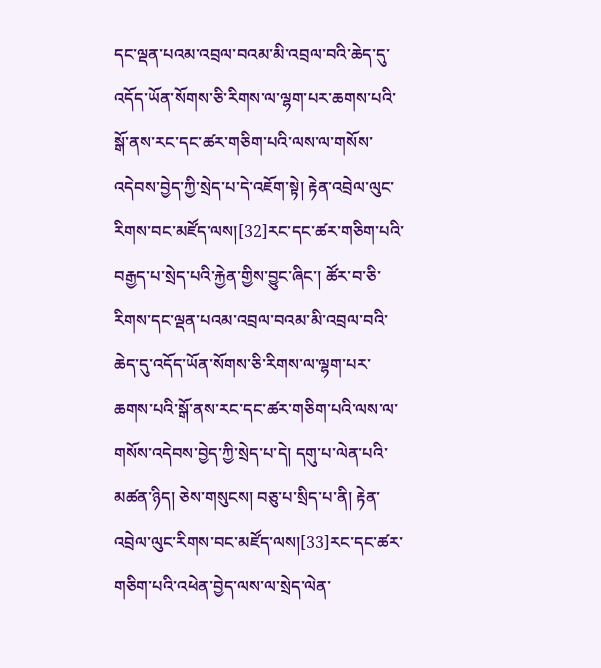དང་ལྡན་པའམ་འབྲལ་བའམ་མི་འབྲལ་བའི་ཆེད་དུ་འདོད་ཡོན་སོགས་ཅི་རིགས་ལ་ལྷག་པར་ཆགས་པའི་སྒོ་ནས་རང་དང་ཚར་གཅིག་པའི་ལས་ལ་གསོས་འདེབས་བྱེད་ཀྱི་སྲེད་པ་དེ་འཇོག་སྟེ། རྟེན་འབྲེལ་ལུང་རིགས་བང་མཛོད་ལས།[32]རང་དང་ཚར་གཅིག་པའི་བརྒྱད་པ་སྲེད་པའི་རྐྱེན་གྱིས་བྱུང་ཞིང་། ཚོར་བ་ཅི་རིགས་དང་ལྡན་པའམ་འབྲལ་བའམ་མི་འབྲལ་བའི་ཆེད་དུ་འདོད་ཡོན་སོགས་ཅི་རིགས་ལ་ལྷག་པར་ཆགས་པའི་སྒོ་ནས་རང་དང་ཚར་གཅིག་པའི་ལས་ལ་གསོས་འདེབས་བྱེད་ཀྱི་སྲེད་པ་དེ། དགུ་པ་ལེན་པའི་མཚན་ཉིད། ཅེས་གསུངས། བཅུ་པ་སྲིད་པ་ནི། རྟེན་འབྲེལ་ལུང་རིགས་བང་མཛོད་ལས།[33]རང་དང་ཚར་གཅིག་པའི་འཕེན་བྱེད་ལས་ལ་སྲེད་ལེན་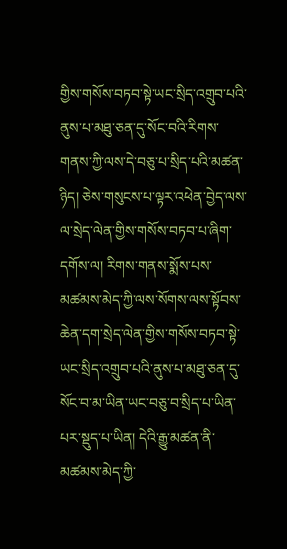གྱིས་གསོས་བཏབ་སྟེ་ཡང་སྲིད་འགྲུབ་པའི་ནུས་པ་མཐུ་ཅན་དུ་སོང་བའི་རིགས་གནས་ཀྱི་ལས་དེ་བཅུ་པ་སྲིད་པའི་མཚན་ཉིད། ཅེས་གསུངས་པ་ལྟར་འཕེན་བྱེད་ལས་ལ་སྲེད་ལེན་གྱིས་གསོས་བཏབ་པ་ཞིག་དགོས་ལ། རིགས་གནས་སྨོས་པས་མཚམས་མེད་ཀྱི་ལས་སོགས་ལས་སྟོབས་ཆེན་དག་སྲེད་ལེན་གྱིས་གསོས་བཏབ་སྟེ་ཡང་སྲིད་འགྲུབ་པའི་ནུས་པ་མཐུ་ཅན་དུ་སོང་བ་མ་ཡིན་ཡང་བཅུ་བ་སྲིད་པ་ཡིན་པར་སྡུད་པ་ཡིན། དེའི་རྒྱུ་མཚན་ནི་མཚམས་མེད་ཀྱི་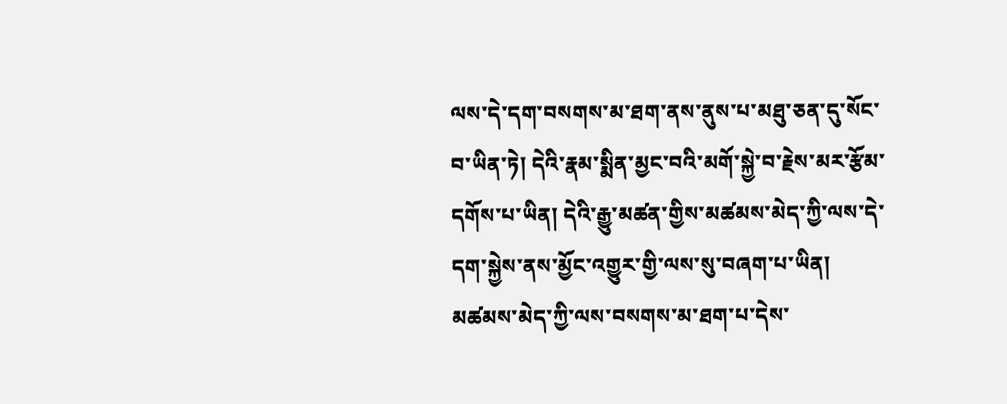ལས་དེ་དག་བསགས་མ་ཐག་ནས་ནུས་པ་མཐུ་ཅན་དུ་སོང་བ་ཡིན་ཏེ། དེའི་རྣམ་སྨིན་མྱང་བའི་མགོ་སྐྱེ་བ་རྗེས་མར་རྩོམ་དགོས་པ་ཡིན། དེའི་རྒྱུ་མཚན་གྱིས་མཚམས་མེད་ཀྱི་ལས་དེ་དག་སྐྱེས་ནས་མྱོང་འགྱུར་གྱི་ལས་སུ་བཞག་པ་ཡིན། མཚམས་མེད་ཀྱི་ལས་བསགས་མ་ཐག་པ་དེས་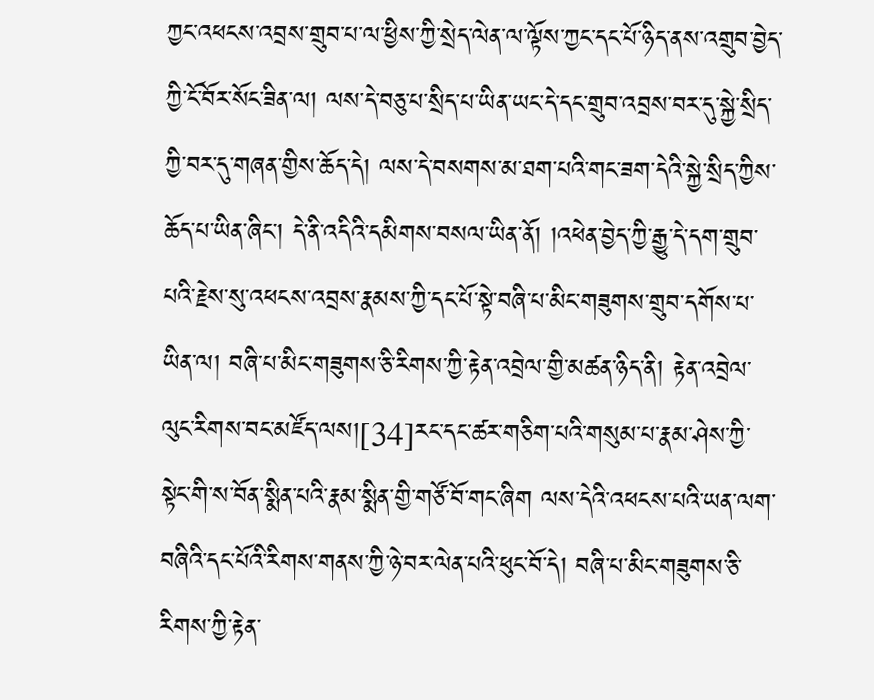ཀྱང་འཕངས་འབྲས་གྲུབ་པ་ལ་ཕྱིས་ཀྱི་སྲེད་ལེན་ལ་ལྟོས་ཀྱང་དང་པོ་ཉིད་ནས་འགྲུབ་བྱེད་ཀྱི་ངོ་བོར་སོང་ཟིན་ལ། ལས་དེ་བཅུ་པ་སྲིད་པ་ཡིན་ཡང་དེ་དང་གྲུབ་འབྲས་བར་དུ་སྐྱེ་སྲིད་ཀྱི་བར་དུ་གཞན་གྱིས་ཆོད་དེ། ལས་དེ་བསགས་མ་ཐག་པའི་གང་ཟག་དེའི་སྐྱེ་སྲིད་ཀྱིས་ཆོད་པ་ཡིན་ཞིང་། དེ་ནི་འདིའི་དམིགས་བསལ་ཡིན་ནོ། །འཕེན་བྱེད་ཀྱི་རྒྱུ་དེ་དག་གྲུབ་པའི་རྗེས་སུ་འཕངས་འབྲས་རྣམས་ཀྱི་དང་པོ་སྟེ་བཞི་པ་མིང་གཟུགས་གྲུབ་དགོས་པ་ཡིན་ལ། བཞི་པ་མིང་གཟུགས་ཅི་རིགས་ཀྱི་རྟེན་འབྲེལ་གྱི་མཚན་ཉིད་ནི། རྟེན་འབྲེལ་ལུང་རིགས་བང་མཛོད་ལས།[34]རང་དང་ཚར་གཅིག་པའི་གསུམ་པ་རྣམ་ཤེས་ཀྱི་སྟེང་གི་ས་བོན་སྨིན་པའི་རྣམ་སྨིན་གྱི་གཙོ་བོ་གང་ཞིག ལས་དེའི་འཕངས་པའི་ཡན་ལག་བཞིའི་དང་པོའི་རིགས་གནས་ཀྱི་ཉེ་བར་ལེན་པའི་ཕུང་བོ་དེ། བཞི་པ་མིང་གཟུགས་ཅི་རིགས་ཀྱི་རྟེན་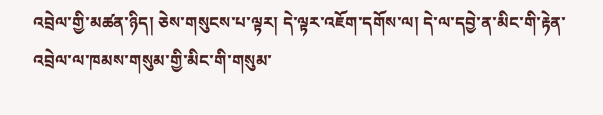འབྲེལ་གྱི་མཚན་ཉིད། ཅེས་གསུངས་པ་ལྟར། དེ་ལྟར་འཇོག་དགོས་ལ། དེ་ལ་དབྱེ་ན་མིང་གི་རྟེན་འབྲེལ་ལ་ཁམས་གསུམ་གྱི་མིང་གི་གསུམ་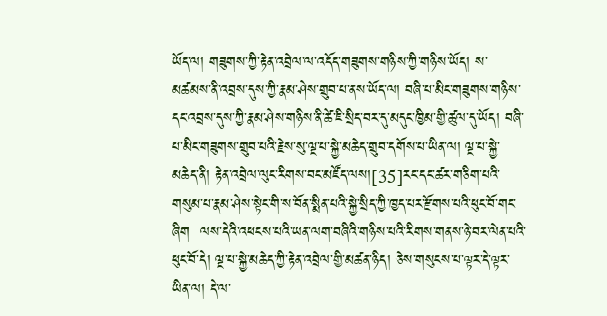ཡོད་ལ། གཟུགས་ཀྱི་རྟེན་འབྲེལ་ལ་འདོད་གཟུགས་གཉིས་ཀྱི་གཉིས་ཡོད། ས་མཚམས་ནི་འབྲས་དུས་ཀྱི་རྣམ་ཤེས་གྲུབ་པ་ནས་ཡོད་ལ། བཞི་པ་མིང་གཟུགས་གཉིས་དང་འབྲས་དུས་ཀྱི་རྣམ་ཤེས་གཉིས་ནི་ཚེ་ཇི་སྲིད་བར་དུ་མདུང་ཁྱིམ་གྱི་ཚུལ་དུ་ཡོད། བཞི་པ་མིང་གཟུགས་གྲུབ་པའི་རྗེས་སུ་ལྔ་པ་སྐྱེ་མཆེད་གྲུབ་དགོས་པ་ཡིན་ལ། ལྔ་པ་སྐྱེ་མཆེད་ནི། རྟེན་འབྲེལ་ལུང་རིགས་བང་མཛོད་ལས།[35]རང་དང་ཚར་གཅིག་པའི་གསུམ་པ་རྣམ་ཤེས་སྟེང་གི་ས་བོན་སྨིན་པའི་སྐྱེ་སྲིད་ཀྱི་ཁྱད་པར་རྫོགས་པའི་ཕུང་བོ་གང་ཞིག  ལས་དེའི་འཕངས་པའི་ཡན་ལག་བཞིའི་གཉིས་པའི་རིགས་གནས་ཉེ་བར་ལེན་པའི་ཕུང་བོ་དེ། ལྔ་པ་སྐྱེ་མཆེད་ཀྱི་རྟེན་འབྲེལ་གྱི་མཚན་ཉིད། ཅེས་གསུངས་པ་ལྟར་དེ་ལྟར་ཡིན་ལ། དེ་ལ་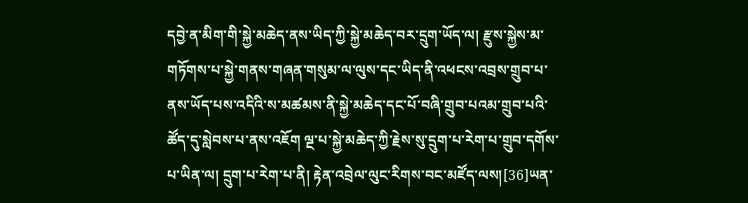དབྱེ་ན་མིག་གི་སྐྱེ་མཆེད་ནས་ཡིད་ཀྱི་སྐྱེ་མཆེད་བར་དྲུག་ཡོད་ལ། རྫུས་སྐྱེས་མ་གཏོགས་པ་སྐྱེ་གནས་གཞན་གསུམ་ལ་ལུས་དང་ཡིད་ནི་འཕངས་འབྲས་གྲུབ་པ་ནས་ཡོད་པས་འདིའི་ས་མཚམས་ནི་སྐྱེ་མཆེད་དང་པོ་བཞི་གྲུབ་པའམ་གྲུབ་པའི་ཚོད་དུ་སླེབས་པ་ནས་འཇོག ལྔ་པ་སྐྱེ་མཆེད་ཀྱི་རྗེས་སུ་དྲུག་པ་རེག་པ་གྲུབ་དགོས་པ་ཡིན་ལ། དྲུག་པ་རེག་པ་ནི། རྟེན་འབྲེལ་ལུང་རིགས་བང་མཛོད་ལས།[36]ཡན་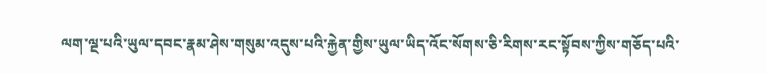ལག་ལྔ་པའི་ཡུལ་དབང་རྣམ་ཤེས་གསུམ་འདུས་པའི་རྐྱེན་གྱིས་ཡུལ་ཡིད་འོང་སོགས་ཅི་རིགས་རང་སྟོབས་ཀྱིས་གཅོད་པའི་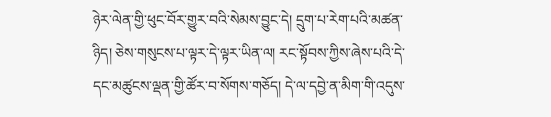ཉེར་ལེན་གྱི་ཕུང་བོར་གྱུར་བའི་སེམས་བྱུང་དེ། དྲུག་པ་རེག་པའི་མཚན་ཉིད། ཅེས་གསུངས་པ་ལྟར་དེ་ལྟར་ཡིན་ལ། རང་སྟོབས་ཀྱིས་ཞེས་པའི་དེ་དང་མཚུངས་ལྡན་གྱི་ཚོར་བ་སོགས་གཅོད། དེ་ལ་དབྱེ་ན་མིག་གི་འདུས་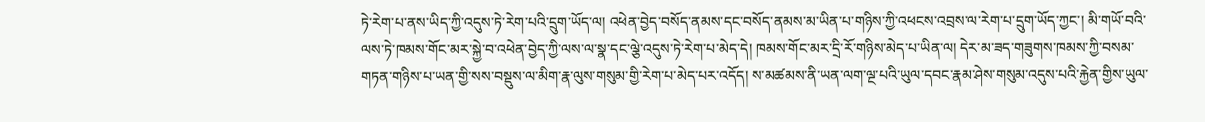ཏེ་རེག་པ་ནས་ཡིད་ཀྱི་འདུས་ཏེ་རེག་པའི་དྲུག་ཡོད་ལ། འཕེན་བྱེད་བསོད་ནམས་དང་བསོད་ནམས་མ་ཡིན་པ་གཉིས་ཀྱི་འཕངས་འབྲས་ལ་རེག་པ་དྲུག་ཡོད་ཀྱང་། མི་གཡོ་བའི་ལས་ཏེ་ཁམས་གོང་མར་སྐྱེ་བ་འཕེན་བྱེད་ཀྱི་ལས་ལ་སྣ་དང་ལྕེ་འདུས་ཏེ་རེག་པ་མེད་དེ། ཁམས་གོང་མར་དྲི་རོ་གཉིས་མེད་པ་ཡིན་ལ། དེར་མ་ཟད་གཟུགས་ཁམས་ཀྱི་བསམ་གཏན་གཉིས་པ་ཡན་གྱི་སས་བསྡུས་ལ་མིག་རྣ་ལུས་གསུམ་གྱི་རེག་པ་མེད་པར་འདོད། ས་མཚམས་ནི་ཡན་ལག་ལྔ་པའི་ཡུལ་དབང་རྣམ་ཤེས་གསུམ་འདུས་པའི་རྐྱེན་གྱིས་ཡུལ་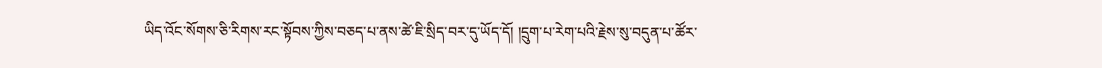ཡིད་འོང་སོགས་ཅི་རིགས་རང་སྟོབས་ཀྱིས་བཅད་པ་ནས་ཚེ་ཇི་སྲིད་བར་དུ་ཡོད་དོ། །དྲུག་པ་རེག་པའི་རྗེས་སུ་བདུན་པ་ཚོར་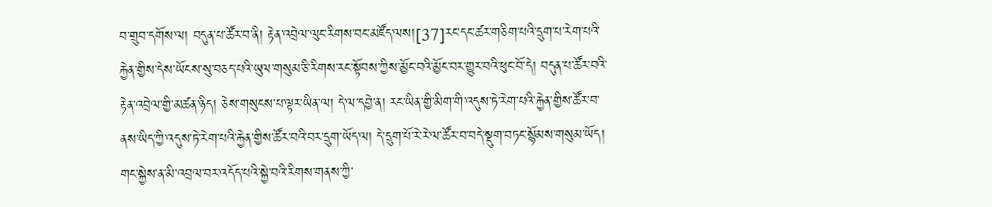བ་གྲུབ་དགོས་ལ། བདུན་པ་ཚོར་བ་ནི། རྟེན་འབྲེལ་ལུང་རིགས་བང་མཛོད་ལས།[37]རང་དང་ཚར་གཅིག་པའི་དྲུག་པ་རེག་པའི་རྐྱེན་གྱིས་དེས་ཡོངས་སུ་བཅད་པའི་ཡུལ་གསུམ་ཅི་རིགས་རང་སྟོབས་ཀྱིས་མྱོང་བའི་མྱོང་བར་གྱུར་བའི་ཕུང་བོ་དེ། བདུན་པ་ཚོར་བའི་རྟེན་འབྲེལ་གྱི་མཚན་ཉིད། ཅེས་གསུངས་པ་ལྟར་ཡིན་ལ། དེ་ལ་དབྱེ་ན། རང་ཡིན་གྱི་མིག་གི་འདུས་ཏེ་རེག་པའི་རྐྱེན་གྱིས་ཚོར་བ་ནས་ཡིད་ཀྱི་འདུས་ཏེ་རེག་པའི་རྐྱེན་གྱིས་ཚོར་བའི་བར་དྲུག་ཡོད་ལ། དེ་དྲུག་པོ་རེ་རེ་ལ་ཚོར་བ་བདེ་སྡུག་བཏང་སྙོམས་གསུམ་ཡོད། གང་སྐྱེས་ན་མི་འབྲལ་བར་འདོད་པའི་སྐྱེ་བའི་རིགས་གནས་ཀྱི་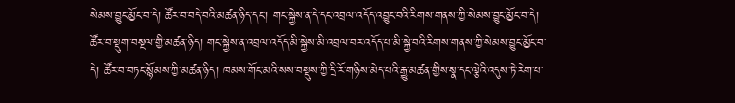སེམས་བྱུང་མྱོང་བ་དེ། ཚོར་བ་བདེ་བའི་མཚན་ཉིད་དང་། གང་སྐྱེས་ན་དེ་དང་འབྲལ་འདོད་འབྱུང་བའི་རིགས་གནས་ཀྱི་སེམས་བྱུང་མྱོང་བ་དེ། ཚོར་བ་སྡུག་བསྔལ་གྱི་མཚན་ཉིད། གང་སྐྱེས་ན་འབྲལ་འདོད་མི་སྐྱེས་མི་འབྲལ་བར་འདོད་པ་མི་སྐྱེ་བའི་རིགས་གནས་ཀྱི་སེམས་བྱུང་མྱོང་བ་དེ། ཚོར་བ་བཏང་སྙོམས་ཀྱི་མཚན་ཉིད། ཁམས་གོང་མའི་སས་བསྡུས་ཀྱི་དྲི་རོ་གཉིས་མེད་པའི་རྒྱུ་མཚན་གྱིས་སྣ་དང་ལྕེའི་འདུས་ཏེ་རེག་པ་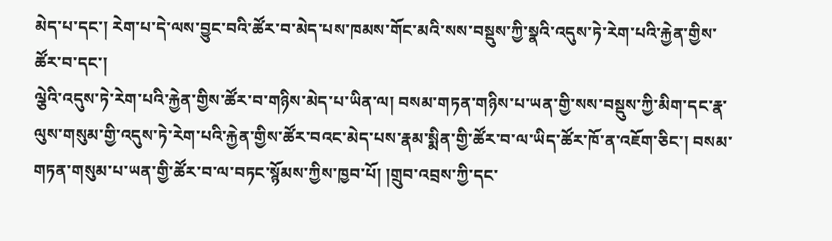མེད་པ་དང་། རེག་པ་དེ་ལས་བྱུང་བའི་ཚོར་བ་མེད་པས་ཁམས་གོང་མའི་སས་བསྡུས་ཀྱི་སྣའི་འདུས་ཏེ་རེག་པའི་རྐྱེན་གྱིས་ཚོར་བ་དང་།
ལྕེའི་འདུས་ཏེ་རེག་པའི་རྐྱེན་གྱིས་ཚོར་བ་གཉིས་མེད་པ་ཡིན་ལ། བསམ་གཏན་གཉིས་པ་ཡན་གྱི་སས་བསྡུས་ཀྱི་མིག་དང་རྣ་ལུས་གསུམ་གྱི་འདུས་ཏེ་རེག་པའི་རྐྱེན་གྱིས་ཚོར་བའང་མེད་པས་རྣམ་སྨིན་གྱི་ཚོར་བ་ལ་ཡིད་ཚོར་ཁོ་ན་འཇོག་ཅིང་། བསམ་གཏན་གསུམ་པ་ཡན་གྱི་ཚོར་བ་ལ་བཏང་སྙོམས་ཀྱིས་ཁྱབ་པོ། །གྲུབ་འབྲས་ཀྱི་དང་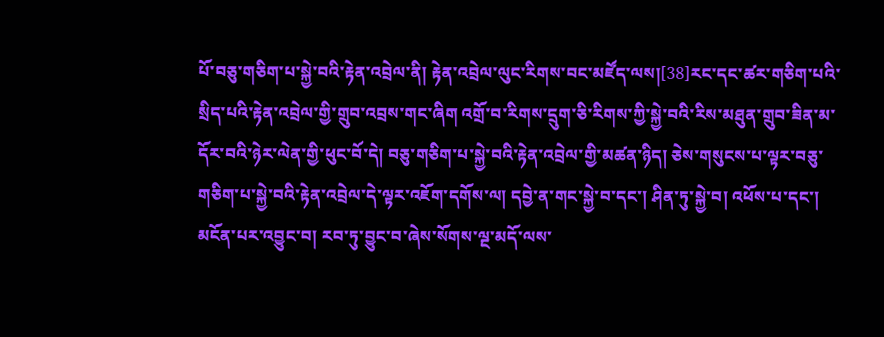པོ་བཅུ་གཅིག་པ་སྐྱེ་བའི་རྟེན་འབྲེལ་ནི། རྟེན་འབྲེལ་ལུང་རིགས་བང་མཛོད་ལས།[38]རང་དང་ཚར་གཅིག་པའི་སྲིད་པའི་རྟེན་འབྲེལ་གྱི་གྲུབ་འབྲས་གང་ཞིག འགྲོ་བ་རིགས་དྲུག་ཅི་རིགས་ཀྱི་སྐྱེ་བའི་རིས་མཐུན་གྲུབ་ཟིན་མ་དོར་བའི་ཉེར་ལེན་གྱི་ཕུང་བོ་དེ། བཅུ་གཅིག་པ་སྐྱེ་བའི་རྟེན་འབྲེལ་གྱི་མཚན་ཉིད། ཅེས་གསུངས་པ་ལྟར་བཅུ་གཅིག་པ་སྐྱེ་བའི་རྟེན་འབྲེལ་དེ་ལྟར་འཇོག་དགོས་ལ། དབྱེ་ན་གང་སྐྱེ་བ་དང་། ཤིན་ཏུ་སྐྱེ་བ། འཕོས་པ་དང་། མངོན་པར་འབྱུང་བ། རབ་ཏུ་བྱུང་བ་ཞེས་སོགས་ལྔ་མདོ་ལས་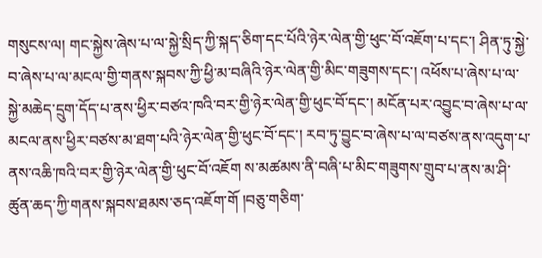གསུངས་ལ། གང་སྐྱེས་ཞེས་པ་ལ་སྐྱེ་སྲིད་ཀྱི་སྐད་ཅིག་དང་པོའི་ཉེར་ལེན་གྱི་ཕུང་བོ་འཇོག་པ་དང་། ཤིན་ཏུ་སྐྱེ་བ་ཞེས་པ་ལ་མངལ་གྱི་གནས་སྐབས་ཀྱི་ཕྱི་མ་བཞིའི་ཉེར་ལེན་གྱི་མིང་གཟུགས་དང་། འཕོས་པ་ཞེས་པ་ལ་སྐྱེ་མཆེད་དྲུག་དོད་པ་ནས་ཕྱིར་བཙའ་ཁའི་བར་གྱི་ཉེར་ལེན་གྱི་ཕུང་བོ་དང་། མངོན་པར་འབྱུང་བ་ཞེས་པ་ལ་མངལ་ནས་ཕྱིར་བཙས་མ་ཐག་པའི་ཉེར་ལེན་གྱི་ཕུང་བོ་དང་། རབ་ཏུ་བྱུང་བ་ཞེས་པ་ལ་བཙས་ནས་འདུག་པ་ནས་འཆི་ཁའི་བར་གྱི་ཉེར་ལེན་གྱི་ཕུང་བོ་འཇོག ས་མཚམས་ནི་བཞི་པ་མིང་གཟུགས་གྲུབ་པ་ནས་མ་ཤི་ཚུན་ཆད་ཀྱི་གནས་སྐབས་ཐམས་ཅད་འཇོག་གོ །བཅུ་གཅིག་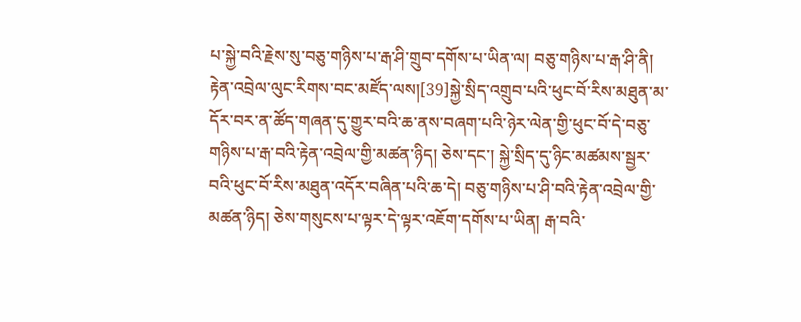པ་སྐྱེ་བའི་རྗེས་སུ་བཅུ་གཉིས་པ་རྒ་ཤི་གྲུབ་དགོས་པ་ཡིན་ལ། བཅུ་གཉིས་པ་རྒ་ཤི་ནི། རྟེན་འབྲེལ་ལུང་རིགས་བང་མཛོད་ལས།[39]སྐྱེ་སྲིད་འགྲུབ་པའི་ཕུང་བོ་རིས་མཐུན་མ་དོར་བར་ན་ཚོད་གཞན་དུ་གྱུར་བའི་ཆ་ནས་བཞག་པའི་ཉེར་ལེན་གྱི་ཕུང་བོ་དེ་བཅུ་གཉིས་པ་རྒ་བའི་རྟེན་འབྲེལ་གྱི་མཚན་ཉིད། ཅེས་དང་། སྐྱེ་སྲིད་དུ་ཉིང་མཚམས་སྦྱར་བའི་ཕུང་བོ་རིས་མཐུན་འདོར་བཞིན་པའི་ཆ་དེ། བཅུ་གཉིས་པ་ཤི་བའི་རྟེན་འབྲེལ་གྱི་མཚན་ཉིད། ཅེས་གསུངས་པ་ལྟར་དེ་ལྟར་འཇོག་དགོས་པ་ཡིན། རྒ་བའི་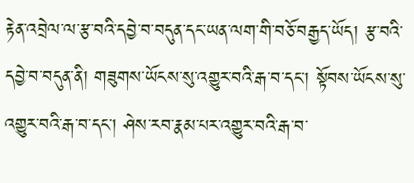རྟེན་འབྲེལ་ལ་རྩ་བའི་དབྱེ་བ་བདུན་དང་ཡན་ལག་གི་བཅོ་བརྒྱད་ཡོད། རྩ་བའི་དབྱེ་བ་བདུན་ནི། གཟུགས་ཡོངས་སུ་འགྱུར་བའི་རྒ་བ་དང་། སྟོབས་ཡོངས་སུ་འགྱུར་བའི་རྒ་བ་དང་། ཤེས་རབ་རྣམ་པར་འགྱུར་བའི་རྒ་བ་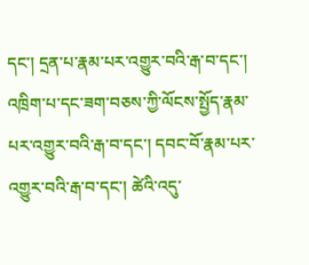དང་། དྲན་པ་རྣམ་པར་འགྱུར་བའི་རྒ་བ་དང་། འཁྲིག་པ་དང་ཟག་བཅས་ཀྱི་ལོངས་སྤྱོད་རྣམ་པར་འགྱུར་བའི་རྒ་བ་དང་། དབང་བོ་རྣམ་པར་འགྱུར་བའི་རྒ་བ་དང་། ཚེའི་འདུ་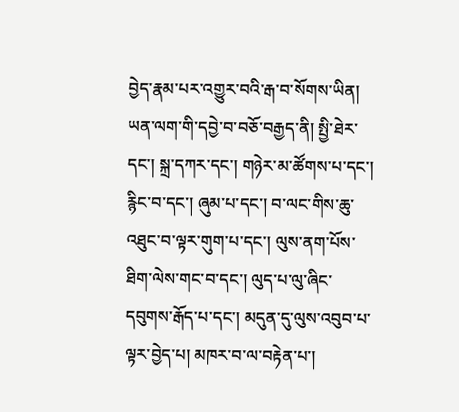བྱེད་རྣམ་པར་འགྱུར་བའི་རྒ་བ་སོགས་ཡིན། ཡན་ལག་གི་དབྱེ་བ་བཅོ་བརྒྱད་ནི། སྤྱི་ཐེར་དང་། སྐྲ་དཀར་དང་། གཉེར་མ་ཚོགས་པ་དང་། རྙིང་བ་དང་། ཞུམ་པ་དང་། བ་ལང་གིས་ཆུ་འཐུང་བ་ལྟར་གུག་པ་དང་། ལུས་ནག་པོས་ཐིག་ལེས་གང་བ་དང་། ལུད་པ་ལུ་ཞིང་དབུགས་རྒོད་པ་དང་། མདུན་དུ་ལུས་འབུབ་པ་ལྟར་བྱེད་པ། མཁར་བ་ལ་བརྟེན་པ་།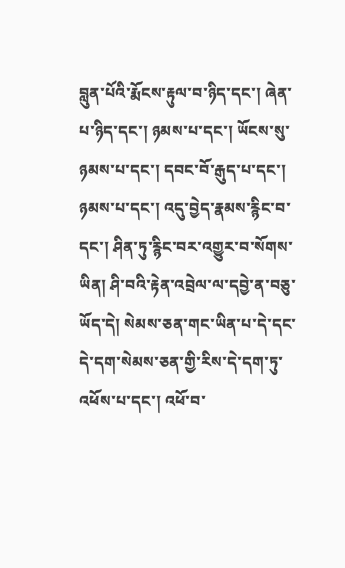བླུན་པོའི་རྨོངས་རྟུལ་བ་ཉིད་དང་། ཞེན་པ་ཉིད་དང་། ཉམས་པ་དང་། ཡོངས་སུ་ཉམས་པ་དང་། དབང་བོ་རྒུད་པ་དང་། ཉམས་པ་དང་། འདུ་བྱེད་རྣམས་རྙིང་བ་དང་། ཤིན་ཏུ་རྙིང་བར་འགྱུར་བ་སོགས་ཡིན། ཤི་བའི་རྟེན་འབྲེལ་ལ་དབྱེ་ན་བཅུ་ཡོད་དེ། སེམས་ཅན་གང་ཡིན་པ་དེ་དང་དེ་དག་སེམས་ཅན་གྱི་རིས་དེ་དག་ཏུ་འཕོས་པ་དང་། འཕོ་བ་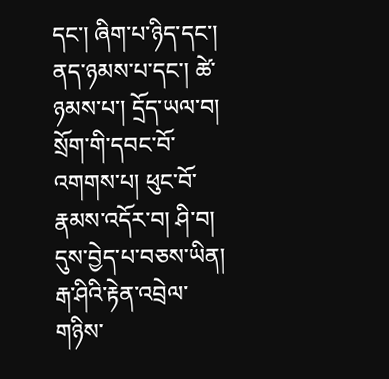དང་། ཞིག་པ་ཉིད་དང་། ནད་ཉམས་པ་དང་། ཚེ་ཉམས་པ་། དྲོད་ཡལ་བ། སྲོག་གི་དབང་བོ་འགགས་པ། ཕུང་བོ་རྣམས་འདོར་བ། ཤི་བ། དུས་བྱེད་པ་བཅས་ཡིན། རྒ་ཤིའི་རྟེན་འབྲེལ་གཉིས་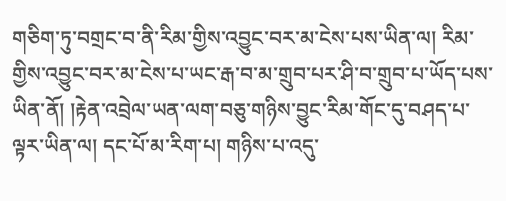གཅིག་ཏུ་བགྲང་བ་ནི་རིམ་གྱིས་འབྱུང་བར་མ་ངེས་པས་ཡིན་ལ། རིམ་གྱིས་འབྱུང་བར་མ་ངེས་པ་ཡང་རྒ་བ་མ་གྲུབ་པར་ཤི་བ་གྲུབ་པ་ཡོད་པས་ཡིན་ནོ། །རྟེན་འབྲེལ་ཡན་ལག་བཅུ་གཉིས་བྱུང་རིམ་གོང་དུ་བཤད་པ་ལྟར་ཡིན་ལ། དང་པོ་མ་རིག་པ། གཉིས་པ་འདུ་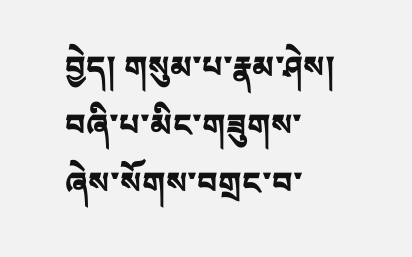བྱེད། གསུམ་པ་རྣམ་ཤེས། བཞི་པ་མིང་གཟུགས་ཞེས་སོགས་བགྲང་བ་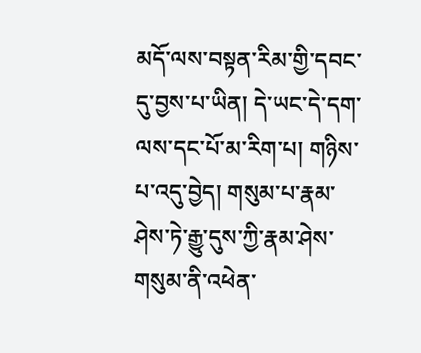མདོ་ལས་བསྟན་རིམ་གྱི་དབང་དུ་བྱས་པ་ཡིན། དེ་ཡང་དེ་དག་ལས་དང་པོ་མ་རིག་པ། གཉིས་པ་འདུ་བྱེད། གསུམ་པ་རྣམ་ཤེས་ཏེ་རྒྱུ་དུས་ཀྱི་རྣམ་ཤེས་གསུམ་ནི་འཕེན་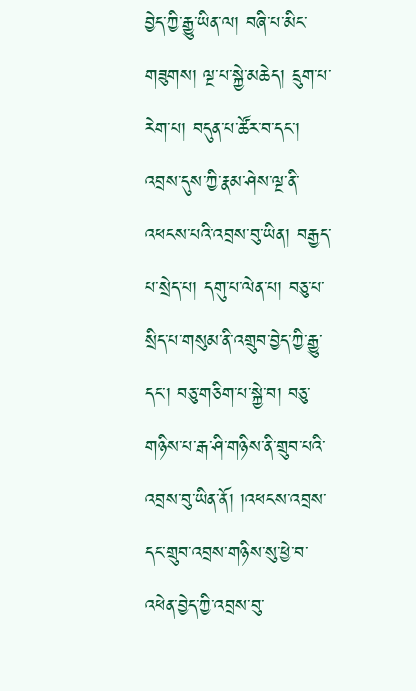བྱེད་ཀྱི་རྒྱུ་ཡིན་ལ། བཞི་པ་མིང་གཟུགས། ལྔ་པ་སྐྱེ་མཆེད། དྲུག་པ་རེག་པ། བདུན་པ་ཚོར་བ་དང་། འབྲས་དུས་ཀྱི་རྣམ་ཤེས་ལྔ་ནི་འཕངས་པའི་འབྲས་བུ་ཡིན། བརྒྱད་པ་སྲེད་པ། དགུ་པ་ལེན་པ། བཅུ་པ་སྲིད་པ་གསུམ་ནི་འགྲུབ་བྱེད་ཀྱི་རྒྱུ་དང་། བཅུ་གཅིག་པ་སྐྱེ་བ། བཅུ་གཉིས་པ་རྒ་ཤི་གཉིས་ནི་གྲུབ་པའི་འབྲས་བུ་ཡིན་ནོ། །འཕངས་འབྲས་དང་གྲུབ་འབྲས་གཉིས་སུ་ཕྱེ་བ་འཕེན་བྱེད་ཀྱི་འབྲས་བུ་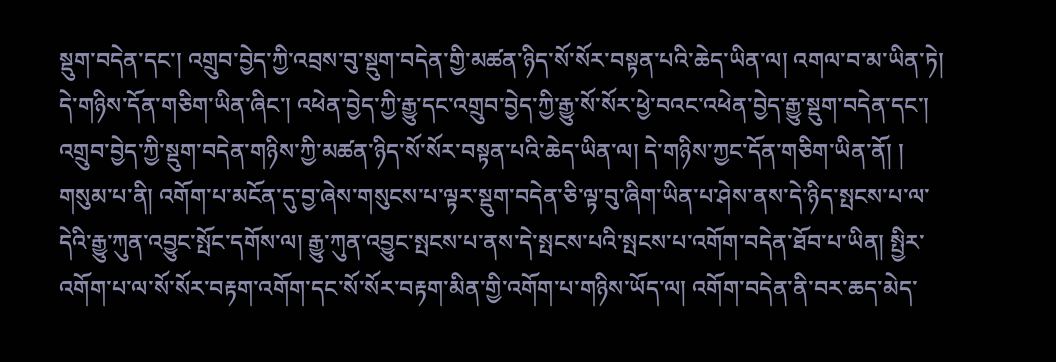སྡུག་བདེན་དང་། འགྲུབ་བྱེད་ཀྱི་འབྲས་བུ་སྡུག་བདེན་གྱི་མཚན་ཉིད་སོ་སོར་བསྟན་པའི་ཆེད་ཡིན་ལ། འགལ་བ་མ་ཡིན་ཏེ། དེ་གཉིས་དོན་གཅིག་ཡིན་ཞིང་། འཕེན་བྱེད་ཀྱི་རྒྱུ་དང་འགྲུབ་བྱེད་ཀྱི་རྒྱུ་སོ་སོར་ཕྱེ་བའང་འཕེན་བྱེད་རྒྱུ་སྡུག་བདེན་དང་། འགྲུབ་བྱེད་ཀྱི་སྡུག་བདེན་གཉིས་ཀྱི་མཚན་ཉིད་སོ་སོར་བསྟན་པའི་ཆེད་ཡིན་ལ། དེ་གཉིས་ཀྱང་དོན་གཅིག་ཡིན་ནོ། །
གསུམ་པ་ནི། འགོག་པ་མངོན་དུ་བྱ་ཞེས་གསུངས་པ་ལྟར་སྡུག་བདེན་ཅི་ལྟ་བུ་ཞིག་ཡིན་པ་ཤེས་ནས་དེ་ཉིད་སྤངས་པ་ལ་དེའི་རྒྱུ་ཀུན་འབྱུང་སྤོང་དགོས་ལ། རྒྱུ་ཀུན་འབྱུང་སྤངས་པ་ནས་དེ་སྤངས་པའི་སྤངས་པ་འགོག་བདེན་ཐོབ་པ་ཡིན། སྤྱིར་འགོག་པ་ལ་སོ་སོར་བརྟག་འགོག་དང་སོ་སོར་བརྟག་མིན་གྱི་འགོག་པ་གཉིས་ཡོད་ལ། འགོག་བདེན་ནི་བར་ཆད་མེད་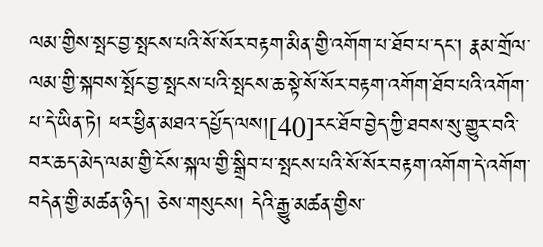ལམ་གྱིས་སྤང་བྱ་སྤངས་པའི་སོ་སོར་བརྟག་མིན་གྱི་འགོག་པ་ཐོབ་པ་དང་། རྣམ་གྲོལ་ལམ་གྱི་སྐབས་སྤོང་བྱ་སྤངས་པའི་སྤངས་ཆ་སྟེ་སོ་སོར་བརྟག་འགོག་ཐོབ་པའི་འགོག་པ་དེ་ཡིན་ཏེ། ཕར་ཕྱིན་མཐའ་དཔྱོད་ལས།[40]རང་ཐོབ་བྱེད་ཀྱི་ཐབས་སུ་གྱུར་བའི་བར་ཆད་མེད་ལམ་གྱི་ངོས་སྐལ་གྱི་སྒྲིབ་པ་སྤངས་པའི་སོ་སོར་བརྟག་འགོག་དེ་འགོག་བདེན་གྱི་མཚན་ཉིད། ཅེས་གསུངས། དེའི་རྒྱུ་མཚན་གྱིས་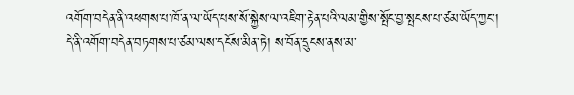འགོག་བདེན་ནི་འཕགས་པ་ཁོ་ན་ལ་ཡོད་པས་སོ་སྐྱེས་ལ་འཇིག་རྟེན་པའི་ལམ་གྱིས་སྤོང་བྱ་སྤངས་པ་ཙམ་ཡོད་ཀྱང་། དེ་ནི་འགོག་བདེན་བཏགས་པ་ཙམ་ལས་དངོས་མིན་ཏེ། ས་བོན་དྲུངས་ནས་མ་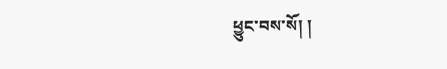ཕྱུང་བས་སོ། །